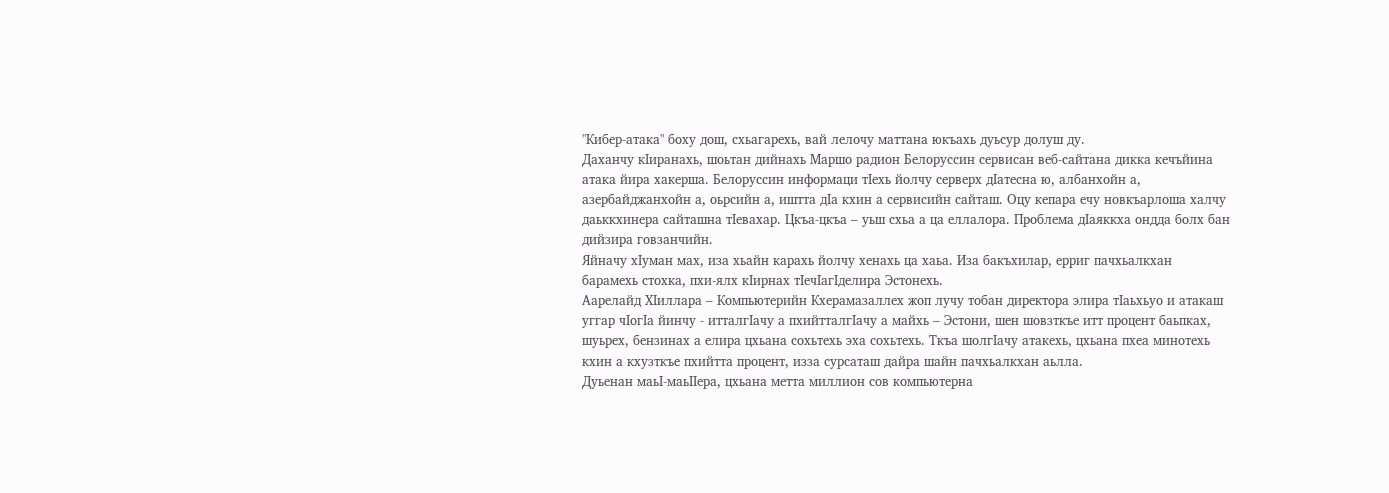"Кибер-атака" боху дош, схьагарехь, вай лелочу маттана юкъахь дуьсур долуш ду.
Даханчу кIиранахь, шоьтан дийнахь Маршо радион Белоруссин сервисан веб-сайтана дикка кечъйина атака йира хакерша. Белоруссин информаци тIехь йолчу серверх дIатесна ю, албанхойн а, азербайджанхойн а, оьрсийн а, иштта дIа кхин а сервисийн сайташ. Оцу кепара ечу новкъарлоша халчу даьккхинера сайташна тIевахар. Цкъа-цкъа – уьш схьа а ца еллалора. Проблема дIаяккха ондда болх бан дийзира говзанчийн.
Яйначу хIуман мах, иза хьайн карахь йолчу хенахь ца хаьа. Иза бакъхилар, ерриг пачхьалкхан барамехь стохка, пхи-ялх кIирнах тIечIагIделира Эстонехь.
Аарелайд ХIиллара – Компьютерийн Кхерамазаллех жоп лучу тобан директора элира тIаьхьуо и атакаш уггар чIогIа йинчу - итталгIачу а пхийтталгIачу а майхь – Эстони, шен шовзткъе итт процент баьпках, шуьрех, бензинах а елира цхьана сохьтехь эха сохьтехь. Ткъа шолгIачу атакехь, цхьана пхеа минотехь кхин а кхузткъе пхийтта процент, изза сурсаташ дайра шайн пачхьалкхан аьлла.
Дуьенан маьI-маьIIера, цхьана метта миллион сов компьютерна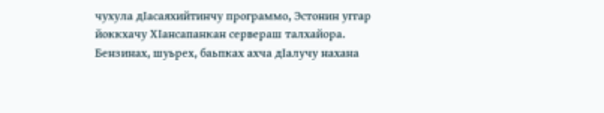чухула дIасаяхийтинчу программо, Эстонин уггар йоккхачу ХIансапанкан сервераш талхайора. Бензинах, шуьрех, баьпках ахча дIалучу нахана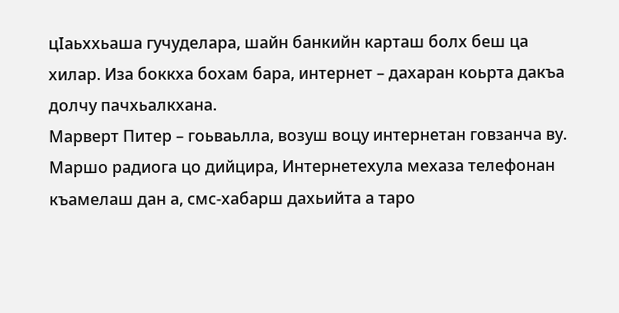цIаьххьаша гучуделара, шайн банкийн карташ болх беш ца хилар. Иза боккха бохам бара, интернет – дахаран коьрта дакъа долчу пачхьалкхана.
Марверт Питер – гоьваьлла, возуш воцу интернетан говзанча ву. Маршо радиога цо дийцира, Интернетехула мехаза телефонан къамелаш дан а, смс-хабарш дахьийта а таро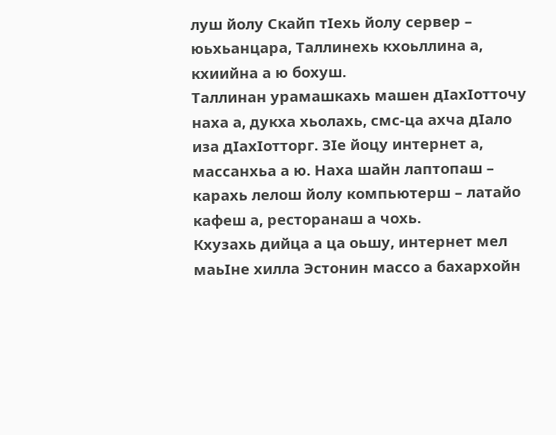луш йолу Скайп тIехь йолу сервер – юьхьанцара, Таллинехь кхоьллина а, кхиийна а ю бохуш.
Таллинан урамашкахь машен дIахIотточу наха а, дукха хьолахь, смс-ца ахча дIало иза дIахIотторг. ЗIе йоцу интернет а, массанхьа а ю. Наха шайн лаптопаш – карахь лелош йолу компьютерш – латайо кафеш а, ресторанаш а чохь.
Кхузахь дийца а ца оьшу, интернет мел маьIне хилла Эстонин массо а бахархойн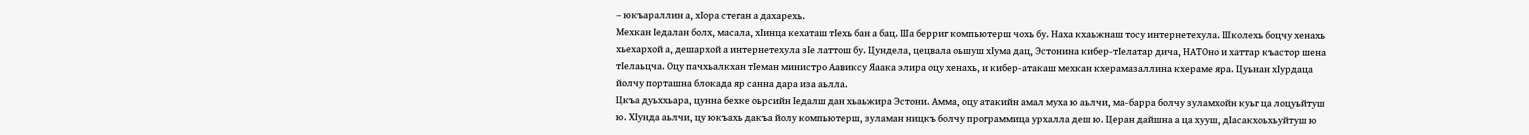– юкъараллин а, хIора стеган а дахарехь.
Мехкан Iедалан болх, масала, хIинца кехаташ тIехь бан а бац. Ша берриг компьютерш чохь бу. Наха кхаьжнаш тосу интернетехула. Школехь боцчу хенахь хьехархой а, дешархой а интернетехула зIе латтош бу. Цундела, цецвала оьшуш хIума дац, Эстонина кибер-тIелатар дича, НАТОно и хаттар къастор шена тIелаьцча. Оцу пачхьалкхан тIеман министро Аавиксу Яаака элира оцу хенахь, и кибер-атакаш мехкан кхерамазаллина кхераме яра. Цуьнан хIурдаца йолчу порташна блокада яр санна дара иза аьлла.
Цкъа дуьххьара, цунна бехке оьрсийн Iедалш дан хьаьжира Эстони. Амма, оцу атакийн амал муха ю аьлчи, ма-барра болчу зуламхойн куьг ца лоцуьйтуш ю. ХIунда аьлчи, цу юкъахь дакъа йолу компьютерш, зуламан ницкъ болчу программица урхалла деш ю. Церан дайшна а ца хууш, дIасакхоьхьуйтуш ю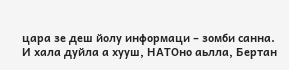цара зе деш йолу информаци – зомби санна.
И хала дуйла а хууш, НАТОно аьлла, Бертан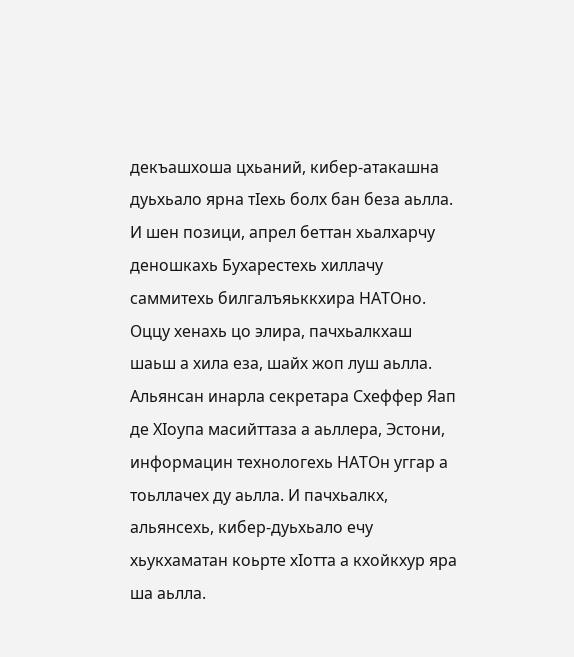декъашхоша цхьаний, кибер-атакашна дуьхьало ярна тIехь болх бан беза аьлла. И шен позици, апрел беттан хьалхарчу деношкахь Бухарестехь хиллачу саммитехь билгалъяьккхира НАТОно. Оццу хенахь цо элира, пачхьалкхаш шаьш а хила еза, шайх жоп луш аьлла.
Альянсан инарла секретара Схеффер Яап де ХIоупа масийттаза а аьллера, Эстони, информацин технологехь НАТОн уггар а тоьллачех ду аьлла. И пачхьалкх, альянсехь, кибер-дуьхьало ечу хьукхаматан коьрте хIотта а кхойкхур яра ша аьлла.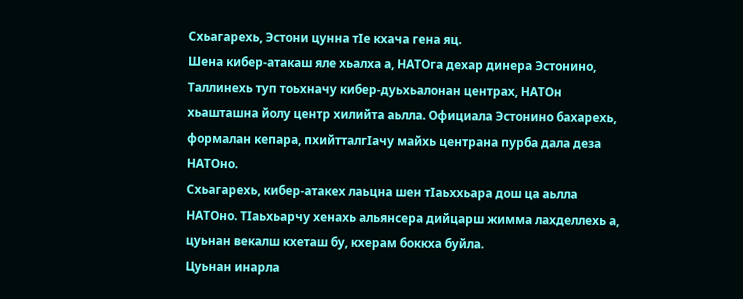Схьагарехь, Эстони цунна тIе кхача гена яц.
Шена кибер-атакаш яле хьалха а, НАТОга дехар динера Эстонино, Таллинехь туп тоьхначу кибер-дуьхьалонан центрах, НАТОн хьашташна йолу центр хилийта аьлла. Официала Эстонино бахарехь, формалан кепара, пхийтталгIачу майхь центрана пурба дала деза НАТОно.
Схьагарехь, кибер-атакех лаьцна шен тIаьххьара дош ца аьлла НАТОно. ТIаьхьарчу хенахь альянсера дийцарш жимма лахделлехь а, цуьнан векалш кхеташ бу, кхерам боккха буйла.
Цуьнан инарла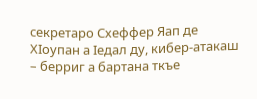секретаро Схеффер Яап де ХIоупан а Iедал ду, кибер-атакаш – берриг а бартана ткъе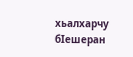хьалхарчу бIешеран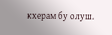кхерам бу олуш.